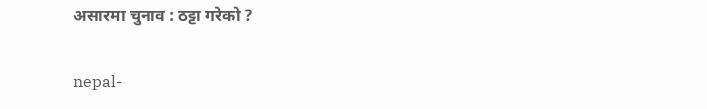असारमा चुनाव : ठट्टा गरेको ?

nepal-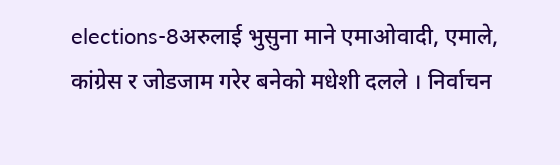elections-8अरुलाई भुसुना माने एमाओवादी, एमाले, कांग्रेस र जोडजाम गरेर बनेको मधेशी दलले । निर्वाचन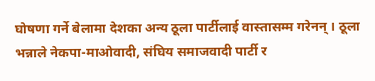घोषणा गर्ने बेलामा देशका अन्य ठूला पार्टीलाई वास्तासम्म गरेनन् । ठूला भन्नाले नेकपा-माओवादी, संघिय समाजवादी पार्टी र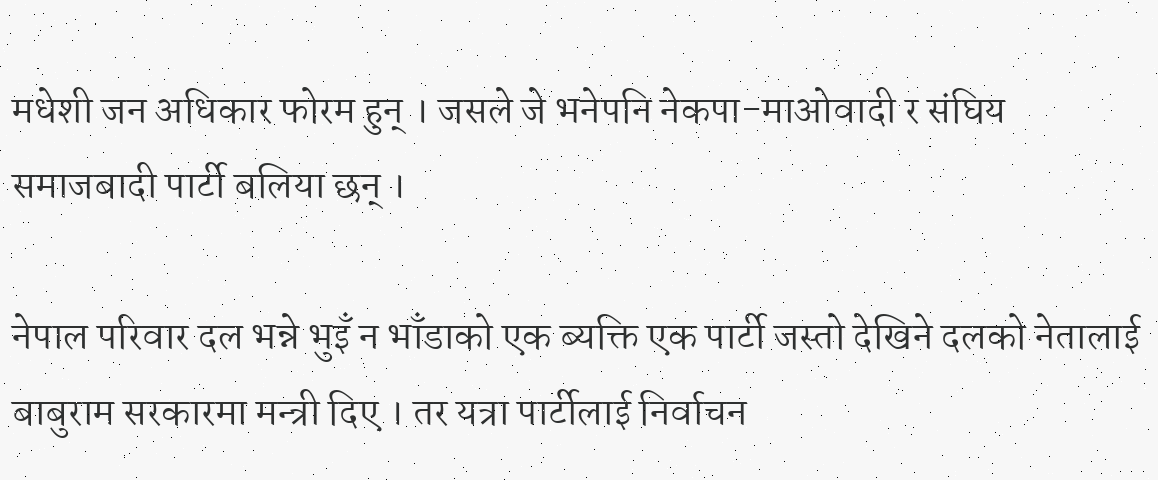मधेशी जन अधिकार फोरम हुन् । जसले जे भनेपनि नेकपा-माओवादी र संघिय समाजबादी पार्टी बलिया छन् ।

नेपाल परिवार दल भन्ने भुइँ न भाँडाको एक ब्यक्ति एक पार्टी जस्तो देखिने दलको नेतालाई बाबुराम सरकारमा मन्त्री दिए । तर यत्रा पार्टीलाई निर्वाचन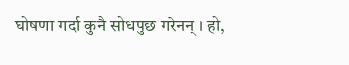घोषणा गर्दा कुनै सोधपुछ गरेनन् । हो,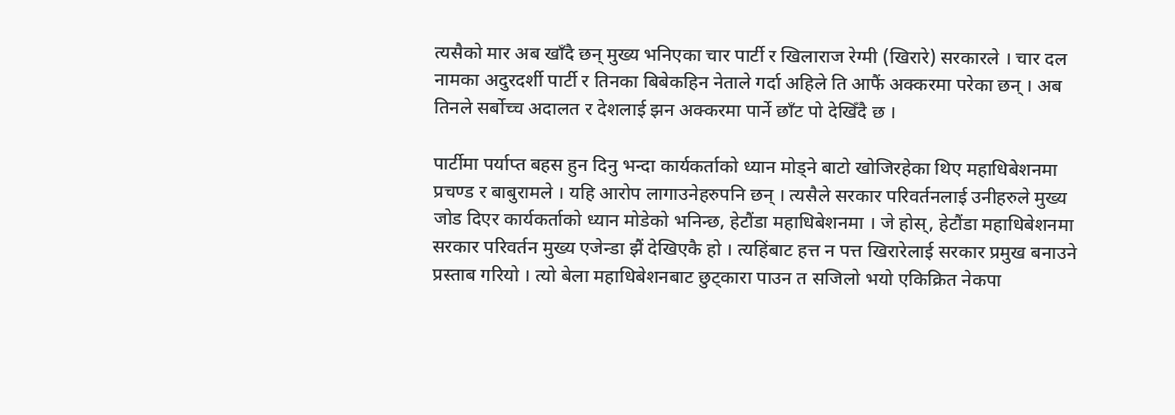त्यसैको मार अब खाँदै छन् मुख्य भनिएका चार पार्टी र खिलाराज रेग्मी (खिरारे) सरकारले । चार दल नामका अदुरदर्शी पार्टी र तिनका बिबेकहिन नेताले गर्दा अहिले ति आफैं अक्करमा परेका छन् । अब तिनले सर्बोच्च अदालत र देशलाई झन अक्करमा पार्ने छाँट पो देखिँदै छ ।

पार्टीमा पर्याप्त बहस हुन दिनु भन्दा कार्यकर्ताको ध्यान मोड्ने बाटो खोजिरहेका थिए महाधिबेशनमा प्रचण्ड र बाबुरामले । यहि आरोप लागाउनेहरुपनि छन् । त्यसैले सरकार परिवर्तनलाई उनीहरुले मुख्य जोड दिएर कार्यकर्ताको ध्यान मोडेको भनिन्छ, हेटौंडा महाधिबेशनमा । जे होस्, हेटौंडा महाधिबेशनमा सरकार परिवर्तन मुख्य एजेन्डा झैं देखिएकै हो । त्यहिंबाट हत्त न पत्त खिरारेलाई सरकार प्रमुख बनाउने प्रस्ताब गरियो । त्यो बेला महाधिबेशनबाट छुट्कारा पाउन त सजिलो भयो एकिक्रित नेकपा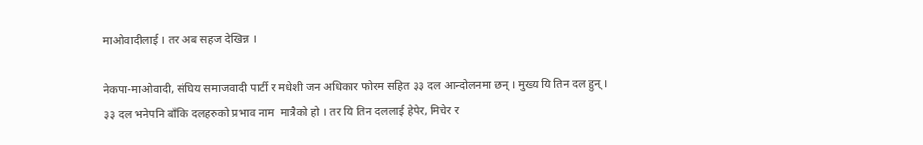माओवादीलाई । तर अब सहज देखिन्न ।

नेकपा-माओवादी, संघिय समाजवादी पार्टी र मधेशी जन अधिकार फोरम सहित ३३ दल आन्दोलनमा छन् । मुख्य यि तिन दल हुन् । ३३ दल भनेपनि बाँकि दलहरुको प्रभाव नाम  मात्रैको हो । तर यि तिन दललाई हेपेर, मिचेर र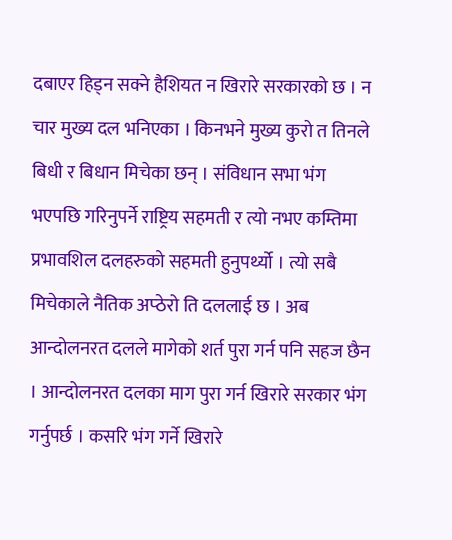दबाएर हिड्न सक्ने हैशियत न खिरारे सरकारको छ । न चार मुख्य दल भनिएका । किनभने मुख्य कुरो त तिनले बिधी र बिधान मिचेका छन् । संविधान सभा भंग भएपछि गरिनुपर्ने राष्ट्रिय सहमती र त्यो नभए कम्तिमा प्रभावशिल दलहरुको सहमती हुनुपर्थ्यो । त्यो सबै मिचेकाले नैतिक अप्ठेरो ति दललाई छ । अब आन्दोलनरत दलले मागेको शर्त पुरा गर्न पनि सहज छैन । आन्दोलनरत दलका माग पुरा गर्न खिरारे सरकार भंग गर्नुपर्छ । कसरि भंग गर्ने खिरारे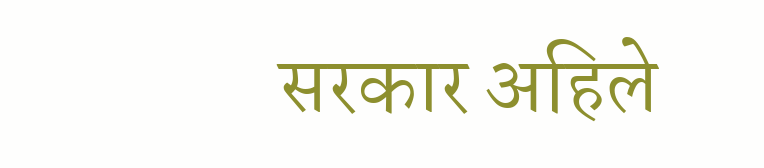सरकार अहिले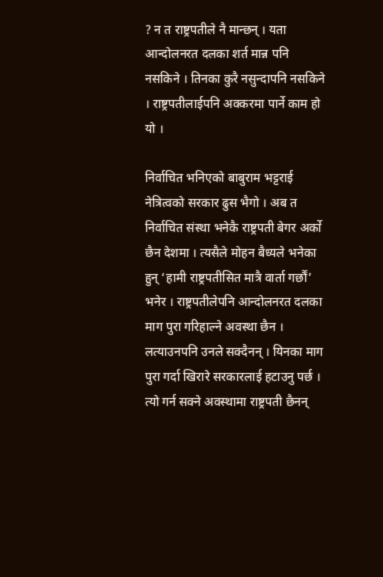? न त राष्ट्रपतीले नै मान्छन् । यता आन्दोलनरत दलका शर्त मान्न पनि नसकिने । तिनका कुरै नसुन्दापनि नसकिने । राष्ट्रपतीलाईपनि अक्करमा पार्ने काम हो यो ।

निर्वाचित भनिएको बाबुराम भट्टराई नेत्रित्वको सरकार ढुस भैगो । अब त निर्वाचित संस्था भनेकै राष्ट्रपती बेगर अर्को छैन देशमा । त्यसैले मोहन बैध्यले भनेका हुन् ‘हामी राष्ट्रपतीसित मात्रै वार्ता गर्छौं’ भनेर । राष्ट्रपतीलेपनि आन्दोलनरत दलका माग पुरा गरिहाल्ने अवस्था छैन । लत्याउनपनि उनले सक्दैनन् । यिनका माग पुरा गर्दा खिरारे सरकारलाई हटाउनु पर्छ । त्यो गर्न सक्ने अवस्थामा राष्ट्रपती छैनन्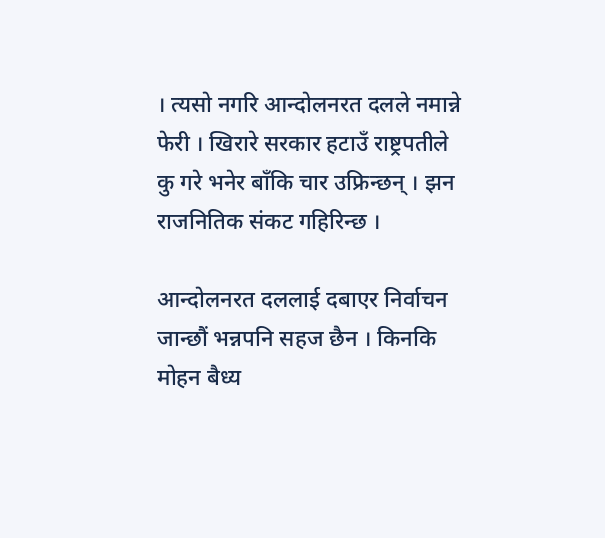। त्यसो नगरि आन्दोलनरत दलले नमान्ने फेरी । खिरारे सरकार हटाउँ राष्ट्रपतीले कु गरे भनेर बाँकि चार उफ्रिन्छन् । झन राजनितिक संकट गहिरिन्छ ।

आन्दोलनरत दललाई दबाएर निर्वाचन जान्छौं भन्नपनि सहज छैन । किनकि मोहन बैध्य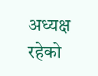अध्यक्ष रहेको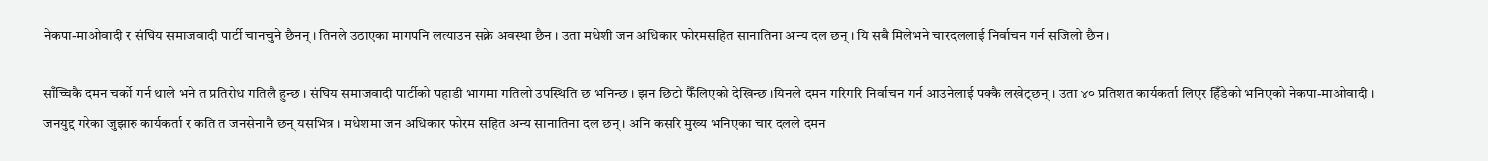नेकपा-माओवादी र संघिय समाजवादी पार्टी चानचुने छैनन् । तिनले उठाएका मागपनि लत्याउन सक्ने अवस्था छैन । उता मधेशी जन अधिकार फोरमसहित सानातिना अन्य दल छन् । यि सबै मिलेभने चारदललाई निर्वाचन गर्न सजिलो छैन ।

साँच्चिकै दमन चर्को गर्न थाले भने त प्रतिरोध गतिलै हुन्छ । संघिय समाजवादी पार्टीको पहाडी भागमा गतिलो उपस्थिति छ भनिन्छ । झन छिटो फैँलिएको देखिन्छ ।यिनले दमन गरिगरि निर्वाचन गर्न आउनेलाई पक्कै लखेट्छन् । उता ४० प्रतिशत कार्यकर्ता लिएर हिँडेको भनिएको नेकपा-माओवादी । जनयुद्द गरेका जुझारु कार्यकर्ता र कति त जनसेनानै छन् यसभित्र । मधेशमा जन अधिकार फोरम सहित अन्य सानातिना दल छन् । अनि कसरि मुख्य भनिएका चार दलले दमन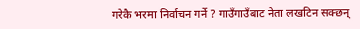गरेकै भरमा निर्वाचन गर्ने ? गाउँगाउँबाट नेता लखटिन सक्छन्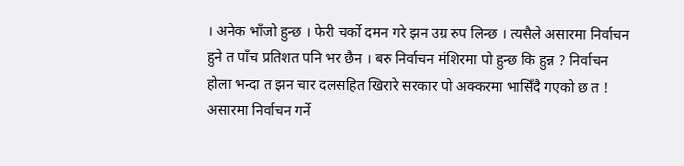। अनेक भाँजो हुन्छ । फेरी चर्को दमन गरे झन उग्र रुप लिन्छ । त्यसैले असारमा निर्वाचन हुने त पाँच प्रतिशत पनि भर छैन । बरु निर्वाचन मंशिरमा पो हुन्छ कि हुन्न ? निर्वाचन होला भन्दा त झन चार दलसहित खिरारे सरकार पो अक्करमा भासिँदै गएको छ त ! असारमा निर्वाचन गर्ने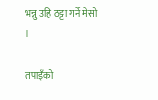भन्नु उहि ठट्टा गर्ने मेसो ।

तपाइँको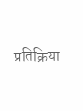प्रतिक्रिया